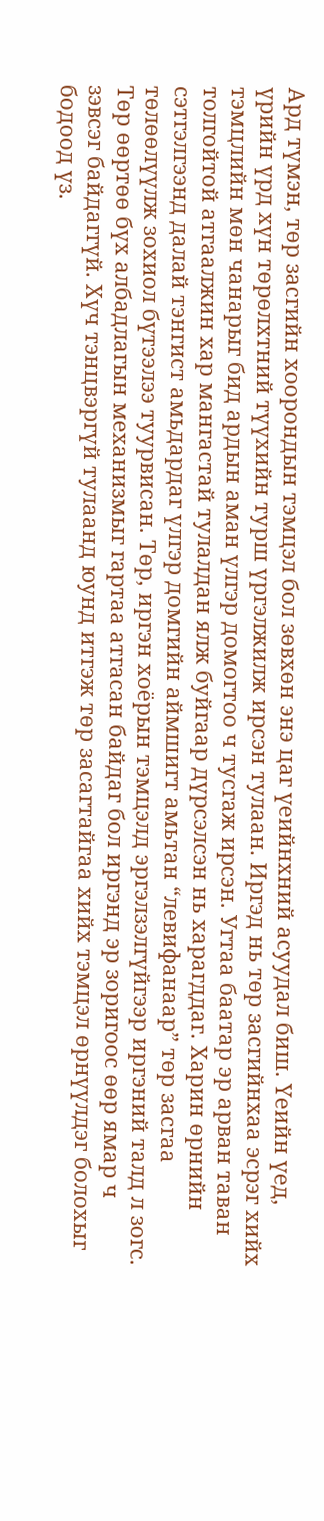Ард түмэн, төр засгийн хоорондын тэмцэл бол зөвхөн энэ цаг үеийнхний асуудал биш. Үеийн үед, үрийн үрд хүн төрөлхтний түүхийн турш үргэлжилж ирсэн тулаан. Иргэд нь төр засгийнхаа эсрэг хийх тэмцлийн мөн чанарыг бид ардын аман үлгэр домогтоо ч тусгаж ирсэн. Угтаа баатар эр арван таван толгойтой атгаалжин хар мангастай тулалдан ялж буйгаар дүрсэлсэн нь харагддаг. Харин өрнийн сэтгэлгээнд далай тэнгист амьдардаг үлгэр домгийн аймшигт амьтан “левифанаар” төр засгаа төлөөлүүлж зохиол бүтээлээ туурвисан. Төр, иргэн хоёрын тэмцэлд эргэлзэлгүйгээр иргэний талд л зогс. Төр өөртөө бүх албадлагын механизмыг гартаа атгасан байдаг бол иргэнд эр зоригоос өөр ямар ч зэвсэг байдаггүй. Хүч тэнцвэргүй тулаанд юунд итгэж төр засагтайгаа хийх тэмцэл өрнүүлдэг болохыг бодоод үз.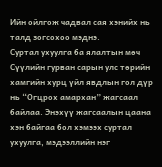Ийн ойлгож чадвал сая хэнийх нь талд зогсохоо мэднэ.
Суртал ухуулга ба ялалтын мөч
Сүүлийн гурван сарын улс төрийн хамгийн хурц үйл явдлын гол дүр нь “Огцрох амархан” жагсаал байлаа. Энэхүү жагсаалын цаана хэн байгаа бол хэмээх суртал ухуулга, мэдээллийн нэг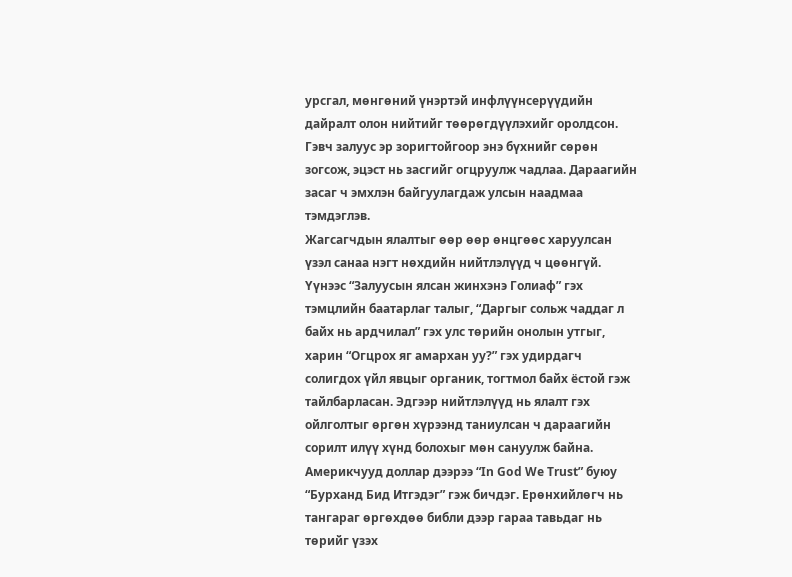урсгал, мөнгөний үнэртэй инфлүүнсерүүдийн дайралт олон нийтийг төөрөгдүүлэхийг оролдсон. Гэвч залуус эр зоригтойгоор энэ бүхнийг сөрөн зогсож, эцэст нь засгийг огцруулж чадлаа. Дараагийн засаг ч эмхлэн байгуулагдаж улсын наадмаа тэмдэглэв.
Жагсагчдын ялалтыг өөр өөр өнцгөөс харуулсан үзэл санаа нэгт нөхдийн нийтлэлүүд ч цөөнгүй. Үүнээс “Залуусын ялсан жинхэнэ Голиаф” гэх тэмцлийн баатарлаг талыг, “Даргыг сольж чаддаг л байх нь ардчилал” гэх улс төрийн онолын утгыг, харин “Огцрох яг амархан уу?” гэх удирдагч солигдох үйл явцыг органик, тогтмол байх ёстой гэж тайлбарласан. Эдгээр нийтлэлүүд нь ялалт гэх ойлголтыг өргөн хүрээнд таниулсан ч дараагийн сорилт илүү хүнд болохыг мөн сануулж байна.
Америкчууд доллар дээрээ “In God We Trust” буюу “Бурханд Бид Итгэдэг” гэж бичдэг. Ерөнхийлөгч нь тангараг өргөхдөө библи дээр гараа тавьдаг нь төрийг үзэх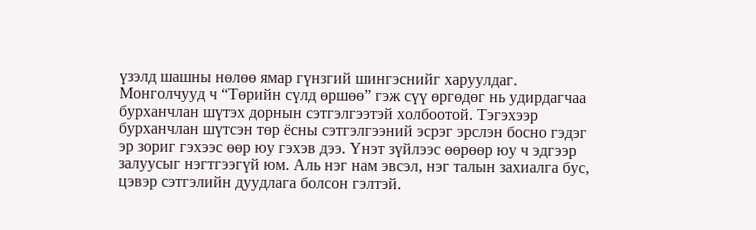үзэлд шашны нөлөө ямар гүнзгий шингэснийг харуулдаг. Монголчууд ч “Төрийн сүлд өршөө” гэж сүү өргөдөг нь удирдагчаа бурханчлан шүтэх дорнын сэтгэлгээтэй холбоотой. Тэгэхээр бурханчлан шүтсэн төр ёсны сэтгэлгээний эсрэг эрслэн босно гэдэг эр зориг гэхээс өөр юу гэхэв дээ. Үнэт зүйлээс өөрөөр юу ч эдгээр залуусыг нэгтгээгүй юм. Аль нэг нам эвсэл, нэг талын захиалга бус, цэвэр сэтгэлийн дуудлага болсон гэлтэй.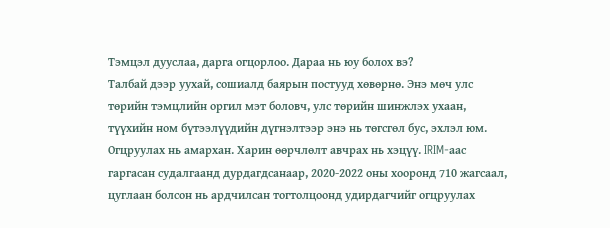Тэмцэл дууслаа, дарга огцорлоо. Дараа нь юу болох вэ?
Талбай дээр уухай, сошиалд баярын постууд хөвөрнө. Энэ мөч улс төрийн тэмцлийн оргил мэт боловч, улс төрийн шинжлэх ухаан, түүхийн ном бүтээлүүдийн дүгнэлтээр энэ нь төгсгөл бус, эхлэл юм. Огцруулах нь амархан. Харин өөрчлөлт авчрах нь хэцүү. IRIM-аас гаргасан судалгаанд дурдагдсанаар, 2020-2022 оны хооронд 710 жагсаал, цуглаан болсон нь ардчилсан тогтолцоонд удирдагчийг огцруулах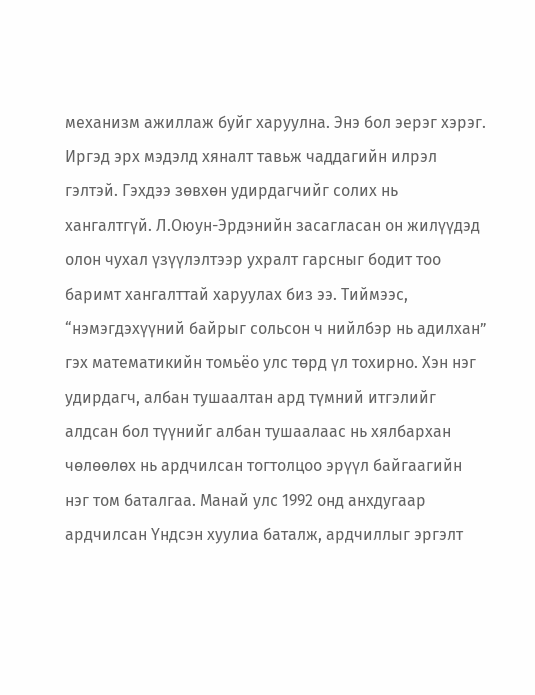механизм ажиллаж буйг харуулна. Энэ бол эерэг хэрэг. Иргэд эрх мэдэлд хяналт тавьж чаддагийн илрэл гэлтэй. Гэхдээ зөвхөн удирдагчийг солих нь хангалтгүй. Л.Оюун-Эрдэнийн засагласан он жилүүдэд олон чухал үзүүлэлтээр ухралт гарсныг бодит тоо баримт хангалттай харуулах биз ээ. Тиймээс, “нэмэгдэхүүний байрыг сольсон ч нийлбэр нь адилхан” гэх математикийн томьёо улс төрд үл тохирно. Хэн нэг удирдагч, албан тушаалтан ард түмний итгэлийг алдсан бол түүнийг албан тушаалаас нь хялбархан чөлөөлөх нь ардчилсан тогтолцоо эрүүл байгаагийн нэг том баталгаа. Манай улс 1992 онд анхдугаар ардчилсан Үндсэн хуулиа баталж, ардчиллыг эргэлт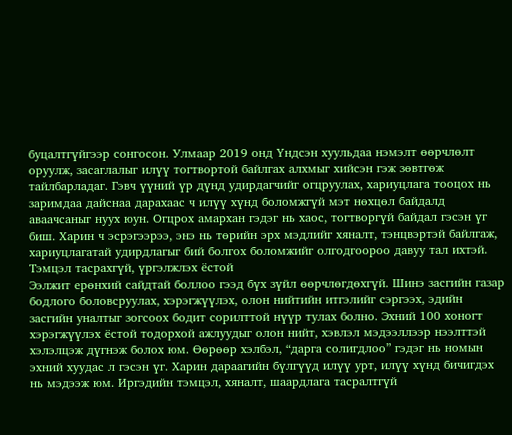буцалтгүйгээр сонгосон. Улмаар 2019 онд Үндсэн хуульдаа нэмэлт өөрчлөлт оруулж, засаглалыг илүү тогтвортой байлгах алхмыг хийсэн гэж зөвтгөж тайлбарладаг. Гэвч үүний үр дүнд удирдагчийг огцруулах, хариуцлага тооцох нь заримдаа дайснаа дарахаас ч илүү хүнд боломжгүй мэт нөхцөл байдалд аваачсаныг нуух юун. Огцрох амархан гэдэг нь хаос, тогтворгүй байдал гэсэн үг биш. Харин ч эсрэгээрээ, энэ нь төрийн эрх мэдлийг хяналт, тэнцвэртэй байлгаж, хариуцлагатай удирдлагыг бий болгох боломжийг олгодгоороо давуу тал ихтэй.
Тэмцэл тасрахгүй, үргэлжлэх ёстой
Ээлжит ерөнхий сайдтай боллоо гээд бүх зүйл өөрчлөгдөхгүй. Шинэ засгийн газар бодлого боловсруулах, хэрэгжүүлэх, олон нийтийн итгэлийг сэргээх, эдийн засгийн уналтыг зогсоох бодит сорилттой нүүр тулах болно. Эхний 100 хоногт хэрэгжүүлэх ёстой тодорхой ажлуудыг олон нийт, хэвлэл мэдээллээр нээлттэй хэлэлцэж дүгнэж болох юм. Өөрөөр хэлбэл, “дарга солигдлоо” гэдэг нь номын эхний хуудас л гэсэн үг. Харин дараагийн бүлгүүд илүү урт, илүү хүнд бичигдэх нь мэдээж юм. Иргэдийн тэмцэл, хяналт, шаардлага тасралтгүй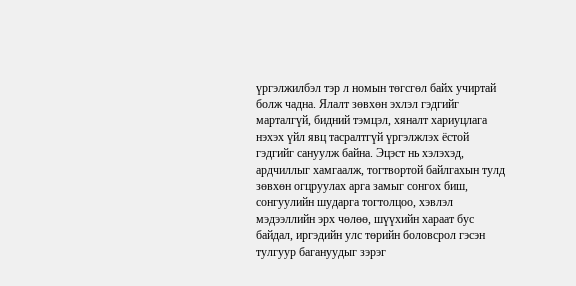үргэлжилбэл тэр л номын төгсгөл байх учиртай болж чадна. Ялалт зөвхөн эхлэл гэдгийг марталгүй, бидний тэмцэл, хяналт хариуцлага нэхэх үйл явц тасралтгүй үргэлжлэх ёстой гэдгийг сануулж байна. Эцэст нь хэлэхэд, ардчиллыг хамгаалж, тогтвортой байлгахын тулд зөвхөн огцруулах арга замыг сонгох биш, сонгуулийн шударга тогтолцоо, хэвлэл мэдээллийн эрх чөлөө, шүүхийн хараат бус байдал, иргэдийн улс төрийн боловсрол гэсэн тулгуур багануудыг зэрэг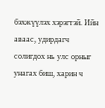бэхжүүлэх хэрэгтэй. Ийн аваас, удирдагч солигдох нь улс орныг унагах биш, харин ч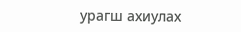урагш ахиулах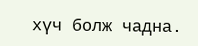хүч болж чадна.